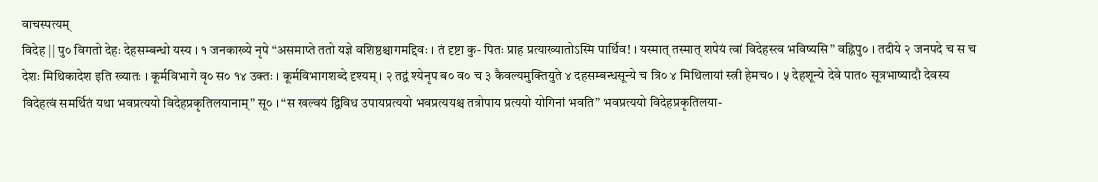वाचस्पत्यम्
विदेह || पु० विगतो देहः देहसम्बन्धो यस्य । १ जनकाख्ये नृपे “असमाप्ते ततो यज्ञे वशिष्ठश्चागमद्दिवः । तं दृष्टा कु- पितः प्राह प्रत्याख्यातोऽस्मि पार्थिव! । यस्मात् तस्मात् शपेयं त्वां विदेहस्त्व भविष्यसि” वह्निपु० । तदीये २ जनपदे च स च देशः मिथिकादेश इति ख्यातः । कूर्मविभागे वृ० स० १४ उक्तः । कूर्मविभागशब्दे दृश्यम् । २ तद्वं श्येनृप ब० व० च ३ कैवल्यमुक्तियुते ४ दहसम्बन्धसून्ये च त्रि० ४ मिथिलायां स्त्री हेमच० । ५ देहशून्ये देवे पात० सूत्रभाष्यादौ देवस्य विदेहत्वं समर्थितं यथा भवप्रत्ययो विदेहप्रकृतिलयानाम्” सू० । “स खल्वयं द्विविध उपायप्रत्ययो भवप्रत्ययश्च तत्रोपाय प्रत्ययो योगिनां भवति” भवप्रत्ययो विदेहप्रकृतिलया-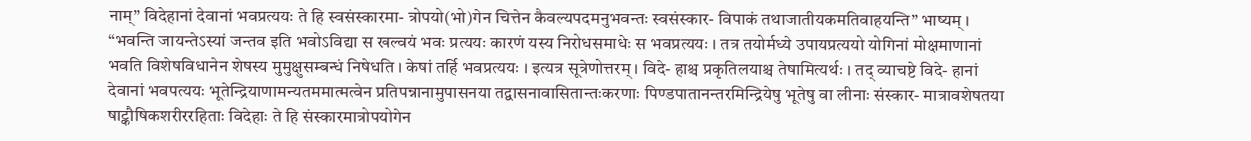नाम्” विदेहानां देवानां भवप्रत्ययः ते हि स्वसंस्कारमा- त्रोपयो(भो)गेन चित्तेन कैवल्यपदमनुभवन्तः स्वसंस्कार- विपाकं तथाजातीयकमतिवाहयन्ति” भाष्यम् । “भवन्ति जायन्तेऽस्यां जन्तव इति भवोऽविद्या स खल्वयं भवः प्रत्ययः कारणं यस्य निरोधसमाधेः स भवप्रत्ययः । तत्र तयोर्मध्ये उपायप्रत्ययो योगिनां मोक्षमाणानां भवति विशेषविधानेन शेषस्य मुमुक्षुसम्बन्धं निषेधति । केषां तर्हि भवप्रत्ययः । इत्यत्र सूत्रेणोत्तरम् । विदे- हाश्च प्रकृतिलयाश्च तेषामित्यर्थः । तद् व्याचष्टे विदे- हानां देवानां भवपत्ययः भूतेन्द्रियाणामन्यतममात्मत्वेन प्रतिपन्नानामुपासनया तद्वासनावासितान्तःकरणाः पिण्डपातानन्तरमिन्द्रियेषु भूतेषु वा लीनाः संस्कार- मात्रावशेषतया षाट्कौषिकशरीररहिताः विदेहाः ते हि संस्कारमात्रोपयोगेन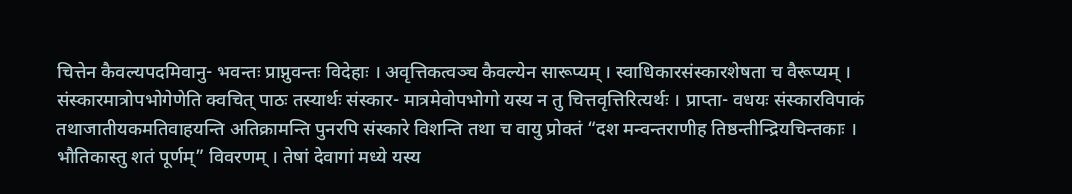चित्तेन कैवल्यपदमिवानु- भवन्तः प्राप्नुवन्तः विदेहाः । अवृत्तिकत्वञ्च कैवल्येन सारूप्यम् । स्वाधिकारसंस्कारशेषता च वैरूप्यम् । संस्कारमात्रोपभोगेणेति क्वचित् पाठः तस्यार्थः संस्कार- मात्रमेवोपभोगो यस्य न तु चित्तवृत्तिरित्यर्थः । प्राप्ता- वधयः संस्कारविपाकं तथाजातीयकमतिवाहयन्ति अतिक्रामन्ति पुनरपि संस्कारे विशन्ति तथा च वायु प्रोक्तं “दश मन्वन्तराणीह तिष्ठन्तीन्द्रियचिन्तकाः । भौतिकास्तु शतं पूर्णम्” विवरणम् । तेषां देवागां मध्ये यस्य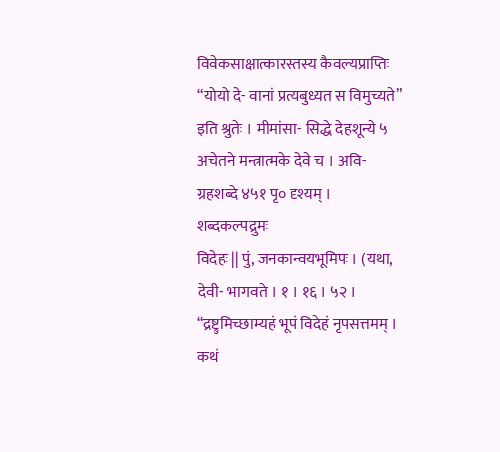विवेकसाक्षात्कारस्तस्य कैवल्यप्राप्तिः “योयो दे- वानां प्रत्यबुध्यत स विमुच्यते” इति श्रुतेः । मीमांसा- सिद्धे देहशून्ये ५ अचेतने मन्त्रात्मके देवे च । अवि- ग्रहशब्दे ४५१ पृ० दृश्यम् ।
शब्दकल्पद्रुमः
विदेहः || पुं, जनकान्वयभूमिपः । (यथा, देवी- भागवते । १ । १६ । ५२ । “द्रष्ट्रुमिच्छाम्यहं भूपं विदेहं नृपसत्तमम् । कथं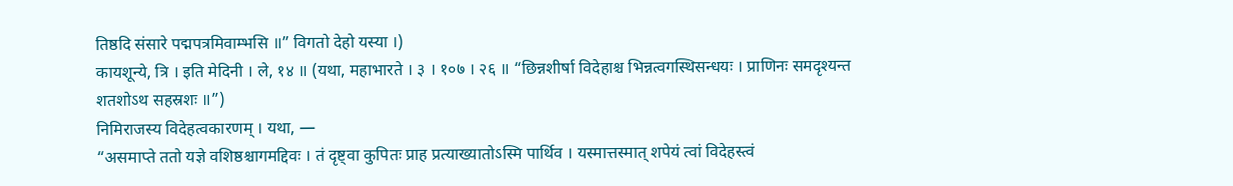तिष्ठदि संसारे पद्मपत्रमिवाम्भसि ॥” विगतो देहो यस्या ।)
कायशून्ये, त्रि । इति मेदिनी । ले, १४ ॥ (यथा, महाभारते । ३ । १०७ । २६ ॥ “छिन्नशीर्षा विदेहाश्च भिन्नत्वगस्थिसन्धयः । प्राणिनः समदृश्यन्त शतशोऽथ सहस्रशः ॥”)
निमिराजस्य विदेहत्वकारणम् । यथा, —
“असमाप्ते ततो यज्ञे वशिष्ठश्चागमद्दिवः । तं दृष्ट्वा कुपितः प्राह प्रत्याख्यातोऽस्मि पार्थिव । यस्मात्तस्मात् शपेयं त्वां विदेहस्त्वं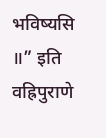भविष्यसि ॥” इति वह्रिपुराणे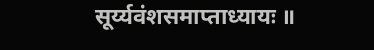सूर्य्यवंशसमाप्ताध्यायः ॥